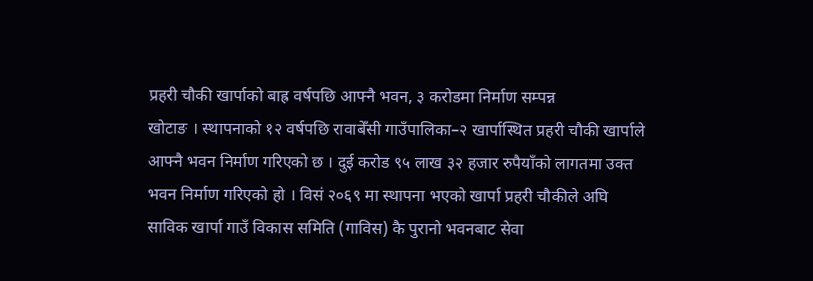प्रहरी चौकी खार्पाको बाह्र वर्षपछि आफ्नै भवन, ३ करोडमा निर्माण सम्पन्न
खोटाङ । स्थापनाको १२ वर्षपछि रावाबेँसी गाउँपालिका–२ खार्पास्थित प्रहरी चौकी खार्पाले आफ्नै भवन निर्माण गरिएको छ । दुई करोड ९५ लाख ३२ हजार रुपैयाँको लागतमा उक्त भवन निर्माण गरिएको हो । विसं २०६९ मा स्थापना भएको खार्पा प्रहरी चौकीले अघि साविक खार्पा गाउँ विकास समिति (गाविस) कै पुरानो भवनबाट सेवा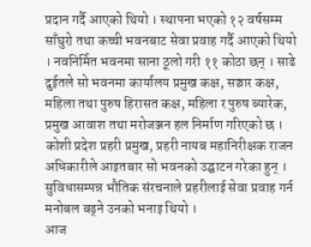प्रदान गर्दै आएको थियो । स्थापना भएको १२ वर्षसम्म साँघुरो तथा कच्ची भवनबाट सेवा प्रवाह गर्दै आएको थियो । नवनिर्मित भवनमा साना ठूलो गरी ११ कोठा छन् । साढे दुईतले सो भवनमा कार्यालय प्रमुख कक्ष, सञ्चार कक्ष, महिला तथा पुरुष हिरासत कक्ष, महिला र पुरुष ब्यारेक, प्रमुख आवाश तथा मरोजञ्जन हल निर्माण गरिएको छ । कोशी प्रदेश प्रहरी प्रमुख, प्रहरी नायब महानिरीक्षक राजन अधिकारीले आइतबार सो भवनको उद्घाटन गरेका हुन् । सुविधासम्पन्न भौतिक संरचनाले प्रहरीलाई सेवा प्रवाह गर्न मनोबल बढ्ने उनको भनाइ थियो ।
आज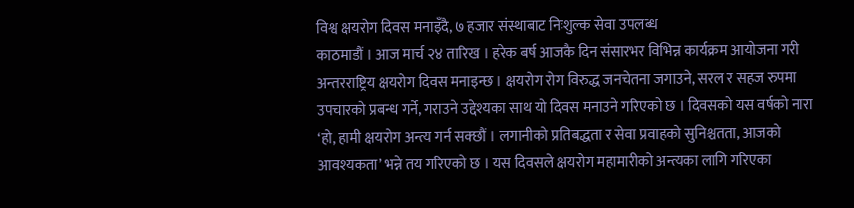विश्व क्षयरोग दिवस मनाइँदै, ७ हजार संस्थाबाट निःशुल्क सेवा उपलब्ध
काठमाडौं । आज मार्च २४ तारिख । हरेक बर्ष आजकै दिन संसारभर विभिन्न कार्यक्रम आयोजना गरी अन्तरराष्ट्रिय क्षयरोग दिवस मनाइन्छ । क्षयरोग रोग विरुद्ध जनचेतना जगाउने, सरल र सहज रुपमा उपचारको प्रबन्ध गर्ने, गराउने उद्देश्यका साथ यो दिवस मनाउने गरिएको छ । दिवसको यस वर्षको नारा ‘हो, हामी क्षयरोग अन्त्य गर्न सक्छौं । लगानीको प्रतिबद्धता र सेवा प्रवाहको सुनिश्चतता, आजको आवश्यकता’ भन्ने तय गरिएको छ । यस दिवसले क्षयरोग महामारीको अन्त्यका लागि गरिएका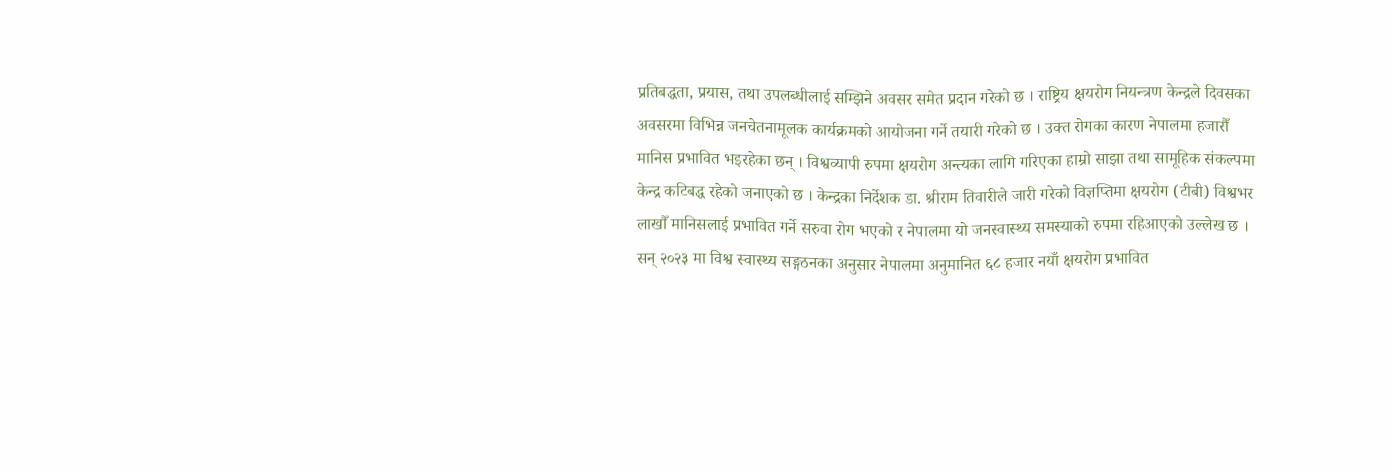प्रतिबद्धता, प्रयास, तथा उपलब्धीलाई सम्झिने अवसर समेत प्रदान गरेको छ । राष्ट्रिय क्षयरोग नियन्त्रण केन्द्रले दिवसका अवसरमा विभिन्न जनचेतनामूलक कार्यक्रमको आयोजना गर्ने तयारी गरेको छ । उक्त रोगका कारण नेपालमा हजारौँ मानिस प्रभावित भइरहेका छन् । विश्वव्यापी रुपमा क्षयरोग अन्त्यका लागि गरिएका हाम्रो साझा तथा सामूहिक संकल्पमा केन्द्र कटिबद्ध रहेको जनाएको छ । केन्द्रका निर्देशक डा. श्रीराम तिवारीले जारी गरेको विज्ञप्तिमा क्षयरोग (टीबी) विश्वभर लाखौँ मानिसलाई प्रभावित गर्ने सरुवा रोग भएको र नेपालमा यो जनस्वास्थ्य समस्याको रुपमा रहिआएको उल्लेख छ । सन् २०२३ मा विश्व स्वास्थ्य सङ्गठनका अनुसार नेपालमा अनुमानित ६८ हजार नयाँ क्षयरोग प्रभावित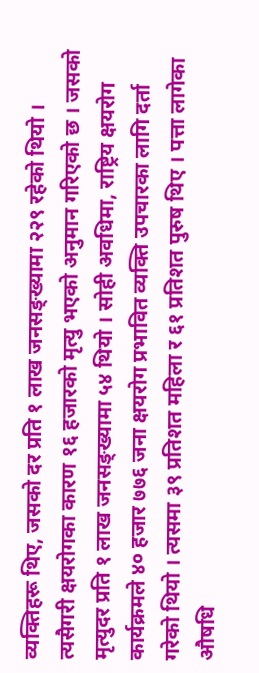व्यक्तिहरू थिए, जसको दर प्रति १ लाख जनसङ्ख्यामा २२९ रहेको थियो । त्यसैगरी क्षयरोगका कारण १६ हजारको मृत्यु भएको अनुमान गरिएको छ । जसको मृत्युदर प्रति १ लाख जनसङ्ख्यामा ५४ थियो । सोही अवधिमा, राष्ट्रिय क्षयरोग कार्यक्रमले ४० हजार ७७६ जना क्षयरोग प्रभावित व्यक्ति उपचारका लागि दर्ता गरेको थियो । त्यसमा ३९ प्रतिशत महिला र ६१ प्रतिशत पुरुष थिए । पत्ता लागेका औषधि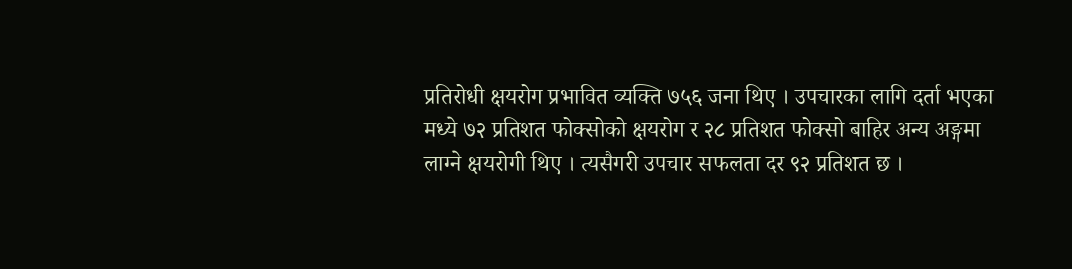प्रतिरोधी क्षयरोग प्रभावित व्यक्ति ७५६ जना थिए । उपचारका लागि दर्ता भएका मध्ये ७२ प्रतिशत फोक्सोको क्षयरोग र २८ प्रतिशत फोक्सो बाहिर अन्य अङ्गमा लाग्ने क्षयरोगी थिए । त्यसैगरी उपचार सफलता दर ९२ प्रतिशत छ ।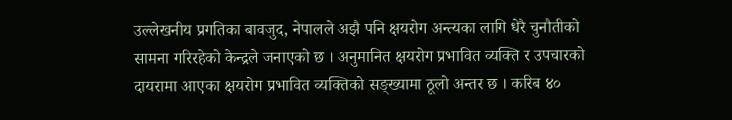उल्लेखनीय प्रगतिका बावजुद, नेपालले अझै पनि क्षयरोग अन्त्यका लागि धेरै चुनौतीको सामना गरिरहेको केन्द्रले जनाएको छ । अनुमानित क्षयरोग प्रभावित व्यक्ति र उपचारको दायरामा आएका क्षयरोग प्रभावित व्यक्तिको सङ्ख्यामा ठूलो अन्तर छ । करिब ४०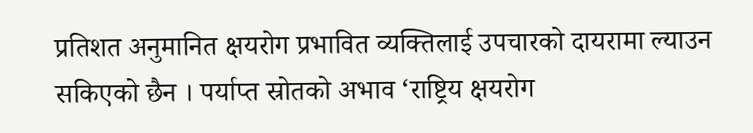प्रतिशत अनुमानित क्षयरोग प्रभावित व्यक्तिलाई उपचारको दायरामा ल्याउन सकिएको छैन । पर्याप्त स्रोतको अभाव ‘राष्ट्रिय क्षयरोग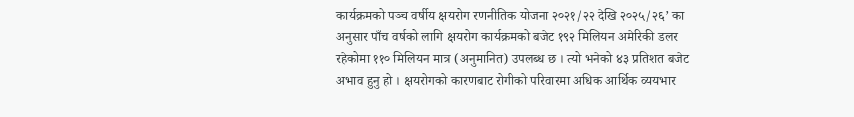कार्यक्रमको पञ्च वर्षीय क्षयरोग रणनीतिक योजना २०२१/२२ देखि २०२५/२६’ का अनुसार पाँच वर्षको लागि क्षयरोग कार्यक्रमको बजेट १९२ मिलियन अमेरिकी डलर रहेकोमा ११० मिलियन मात्र (अनुमानित) उपलब्ध छ । त्यो भनेको ४३ प्रतिशत बजेट अभाव हुनु हो । क्षयरोगको कारणबाट रोगीको परिवारमा अधिक आर्थिक व्ययभार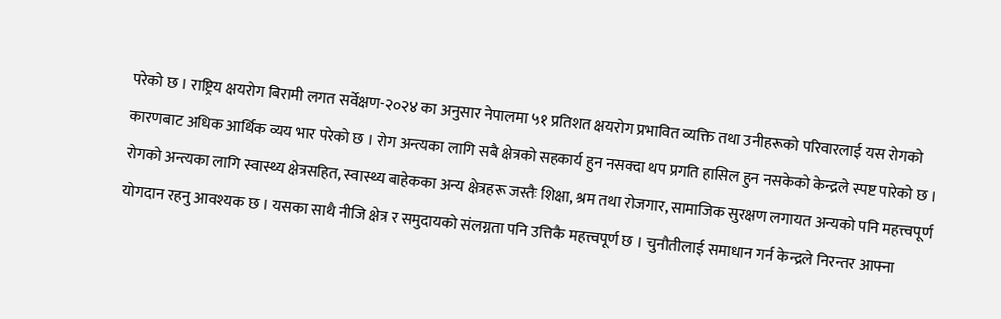परेको छ । राष्ट्रिय क्षयरोग बिरामी लगत सर्वेक्षण-२०२४ का अनुसार नेपालमा ५१ प्रतिशत क्षयरोग प्रभावित व्यक्ति तथा उनीहरूको परिवारलाई यस रोगको कारणबाट अधिक आर्थिक व्यय भार परेको छ । रोग अन्त्यका लागि सबै क्षेत्रको सहकार्य हुन नसक्दा थप प्रगति हासिल हुन नसकेको केन्द्रले स्पष्ट पारेको छ । रोगको अन्त्यका लागि स्वास्थ्य क्षेत्रसहित, स्वास्थ्य बाहेकका अन्य क्षेत्रहरू जस्तैः शिक्षा, श्रम तथा रोजगार, सामाजिक सुरक्षण लगायत अन्यको पनि महत्त्वपूर्ण योगदान रहनु आवश्यक छ । यसका साथै नीजि क्षेत्र र समुदायको संलग्नता पनि उत्तिकै महत्त्वपूर्ण छ । चुनौतीलाई समाधान गर्न केन्द्रले निरन्तर आफ्ना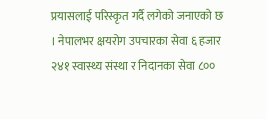प्रयासलाई परिस्कृत गर्दै लगेको जनाएको छ । नेपालभर क्षयरोग उपचारका सेवा ६ हजार २४१ स्वास्थ्य संस्था र निदानका सेवा ८००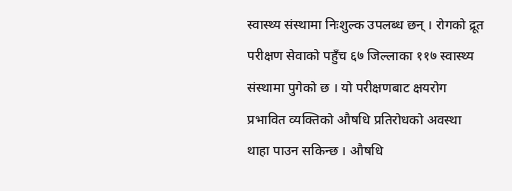स्वास्थ्य संस्थामा निःशुल्क उपलब्ध छन् । रोगको द्रूत परीक्षण सेवाको पहुँच ६७ जिल्लाका ११७ स्वास्थ्य संस्थामा पुगेको छ । यो परीक्षणबाट क्षयरोग प्रभावित व्यक्तिको औषधि प्रतिरोधको अवस्था थाहा पाउन सकिन्छ । औषधि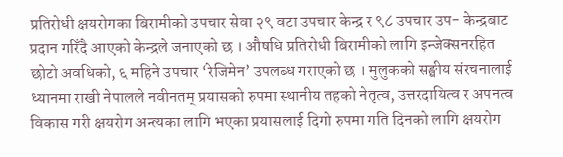प्रतिरोधी क्षयरोगका बिरामीको उपचार सेवा २९ वटा उपचार केन्द्र र ९८ उपचार उप- केन्द्रबाट प्रदान गरिँदै आएको केन्द्रले जनाएको छ । औषधि प्रतिरोधी बिरामीको लागि इन्जेक्सनरहित छोटो अवधिको, ६ महिने उपचार ‘रेजिमेन’ उपलब्ध गराएको छ । मुलुकको सङ्घीय संरचनालाई ध्यानमा राखी नेपालले नवीनतम् प्रयासको रुपमा स्थानीय तहको नेतृत्व, उत्तरदायित्व र अपनत्व विकास गरी क्षयरोग अन्त्यका लागि भएका प्रयासलाई दिगो रुपमा गति दिनको लागि क्षयरोग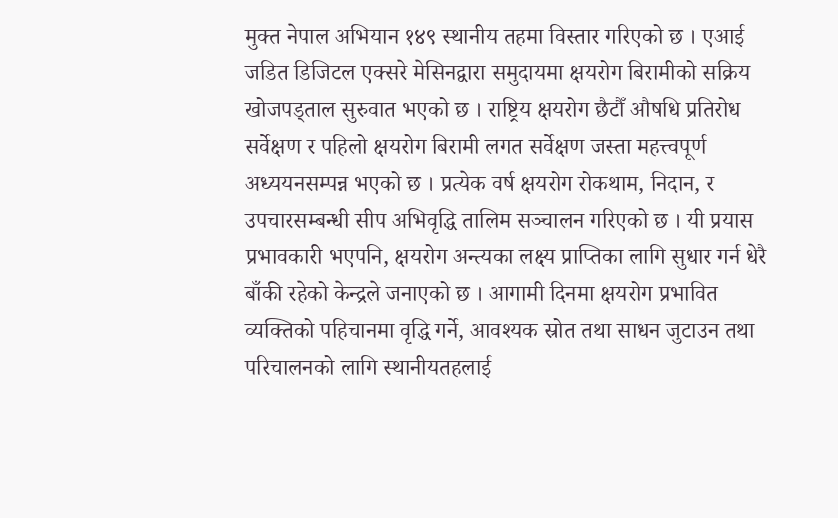मुक्त नेपाल अभियान १४९ स्थानीय तहमा विस्तार गरिएको छ । एआई जडित डिजिटल एक्सरे मेसिनद्वारा समुदायमा क्षयरोग बिरामीको सक्रिय खोजपड्ताल सुरुवात भएको छ । राष्ट्रिय क्षयरोग छैटौँ औषधि प्रतिरोध सर्वेक्षण र पहिलो क्षयरोग बिरामी लगत सर्वेक्षण जस्ता महत्त्वपूर्ण अध्ययनसम्पन्न भएको छ । प्रत्येक वर्ष क्षयरोग रोकथाम, निदान, र उपचारसम्बन्धी सीप अभिवृद्धि तालिम सञ्चालन गरिएको छ । यी प्रयास प्रभावकारी भएपनि, क्षयरोग अन्त्यका लक्ष्य प्राप्तिका लागि सुधार गर्न धेरै बाँकी रहेको केन्द्रले जनाएको छ । आगामी दिनमा क्षयरोग प्रभावित व्यक्तिको पहिचानमा वृद्धि गर्ने, आवश्यक स्रोत तथा साधन जुटाउन तथा परिचालनको लागि स्थानीयतहलाई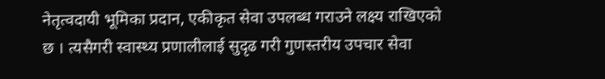नेतृत्वदायी भूमिका प्रदान, एकीकृत सेवा उपलब्ध गराउने लक्ष्य राखिएको छ । त्यसैगरी स्वास्थ्य प्रणालीलाई सुदृढ गरी गुणस्तरीय उपचार सेवा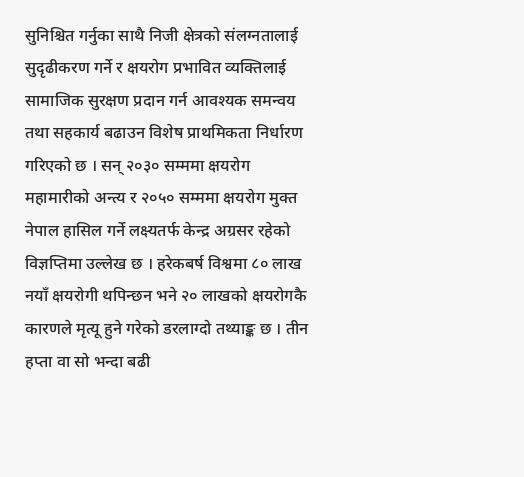सुनिश्चित गर्नुका साथै निजी क्षेत्रको संलग्नतालाई सुदृढीकरण गर्ने र क्षयरोग प्रभावित व्यक्तिलाई सामाजिक सुरक्षण प्रदान गर्न आवश्यक समन्वय तथा सहकार्य बढाउन विशेष प्राथमिकता निर्धारण गरिएको छ । सन् २०३० सम्ममा क्षयरोग महामारीको अन्त्य र २०५० सम्ममा क्षयरोग मुक्त नेपाल हासिल गर्ने लक्ष्यतर्फ केन्द्र अग्रसर रहेको विज्ञप्तिमा उल्लेख छ । हरेकबर्ष विश्वमा ८० लाख नयाँ क्षयरोगी थपिन्छन भने २० लाखको क्षयरोगकै कारणले मृत्यू हुने गरेको डरलाग्दो तथ्याङ्क छ । तीन हप्ता वा सो भन्दा बढी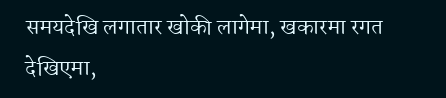समयदेखि लगातार खोकी लागेमा, खकारमा रगत देखिएमा,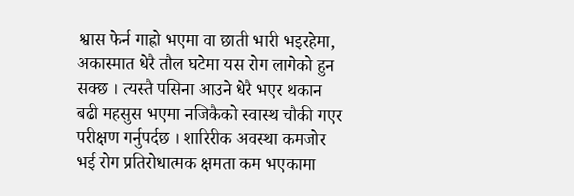श्वास फेर्न गाह्रो भएमा वा छाती भारी भइरहेमा, अकास्मात धेरै तौल घटेमा यस रोग लागेको हुन सक्छ । त्यस्तै पसिना आउने धेरै भएर थकान बढी महसुस भएमा नजिकैको स्वास्थ चौकी गएर परीक्षण गर्नुपर्दछ । शारिरीक अवस्था कमजोर भई रोग प्रतिरोधात्मक क्षमता कम भएकामा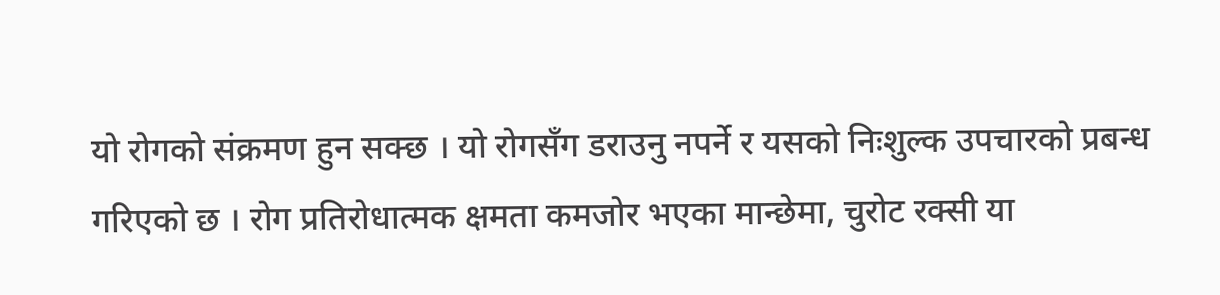यो रोगको संक्रमण हुन सक्छ । यो रोगसँग डराउनु नपर्ने र यसको निःशुल्क उपचारको प्रबन्ध गरिएको छ । रोग प्रतिरोधात्मक क्षमता कमजोर भएका मान्छेमा, चुरोट रक्सी या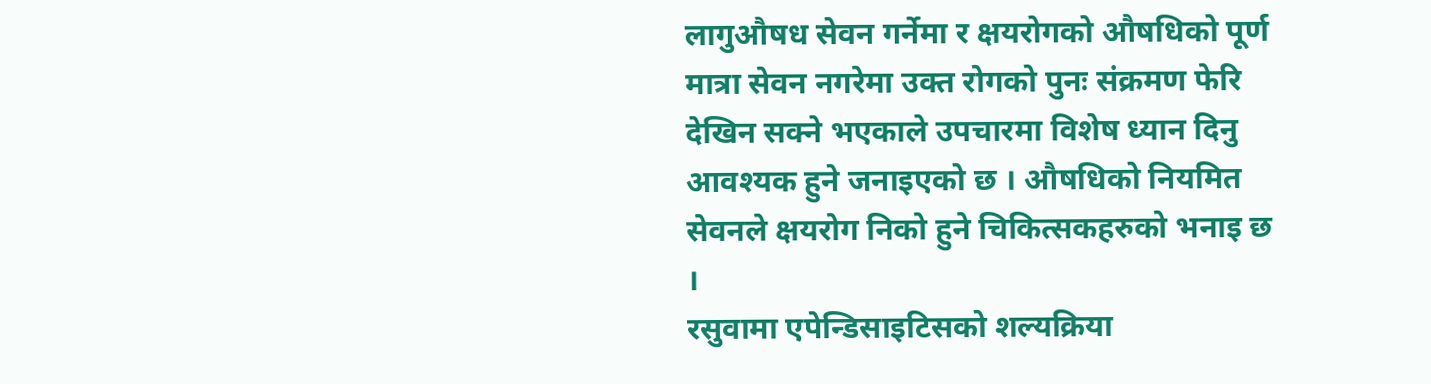लागुऔषध सेवन गर्नेमा र क्षयरोगको औषधिको पूर्ण मात्रा सेवन नगरेमा उक्त रोगको पुनः संक्रमण फेरि देखिन सक्ने भएकाले उपचारमा विशेष ध्यान दिनु आवश्यक हुने जनाइएको छ । औषधिको नियमित सेवनले क्षयरोग निको हुने चिकित्सकहरुको भनाइ छ ।
रसुवामा एपेन्डिसाइटिसको शल्यक्रिया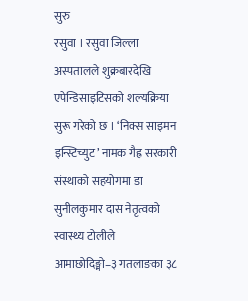सुरु
रसुवा । रसुवा जिल्ला अस्पतालले शुक्रबारदेखि एपेन्डिसाइटिसको शल्यक्रिया सुरू गरेको छ । ‘निक्स साइमन इन्स्टिच्युट’ नामक गैह्र सरकारी संस्थाको सहयोगमा डा सुनीलकुमार दास नेतृत्वको स्वास्थ्य टोलीले आमाछोदिङ्मो–३ गतलाङका ३८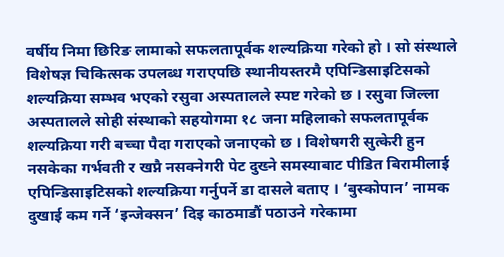वर्षीय निमा छिरिङ लामाको सफलतापूर्वक शल्यक्रिया गरेको हो । सो संस्थाले विशेषज्ञ चिकित्सक उपलब्ध गराएपछि स्थानीयस्तरमै एपिन्डिसाइटिसको शल्यक्रिया सम्भव भएको रसुवा अस्पतालले स्पष्ट गरेको छ । रसुवा जिल्ला अस्पतालले सोही संस्थाको सहयोगमा १८ जना महिलाको सफलतापूर्वक शल्यक्रिया गरी बच्चा पैदा गराएको जनाएको छ । विशेषगरी सुत्केरी हुन नसकेका गर्भवती र खप्नै नसक्नेगरी पेट दुख्ने समस्याबाट पीडित बिरामीलाई एपिन्डिसाइटिसको शल्यक्रिया गर्नुपर्ने डा दासले बताए । ‘बुस्कोपान’ नामक दुखाई कम गर्ने ‘इन्जेक्सन’ दिइ काठमाडौं पठाउने गरेकामा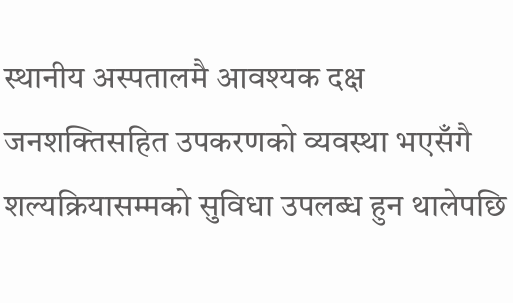स्थानीय अस्पतालमै आवश्यक दक्ष जनशक्तिसहित उपकरणको व्यवस्था भएसँगै शल्यक्रियासम्मको सुविधा उपलब्ध हुन थालेपछि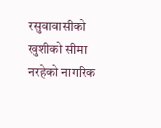रसुवावासीको खुशीको सीमा नरहेको नागरिक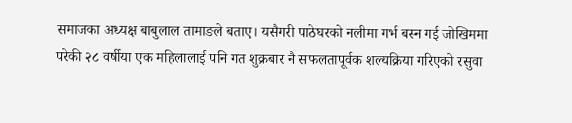समाजका अध्यक्ष बाबुलाल तामाङले बताए। यसैगरी पाठेघरको नलीमा गर्भ बस्न गई जोखिममा परेकी २८ वर्षीया एक महिलालाई पनि गत शुक्रबार नै सफलतापूर्वक शल्यक्रिया गरिएको रसुवा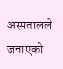अस्पतालले जनाएको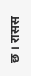छ । रासस